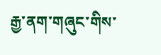རྒྱ་ནག་གཞུང་གིས་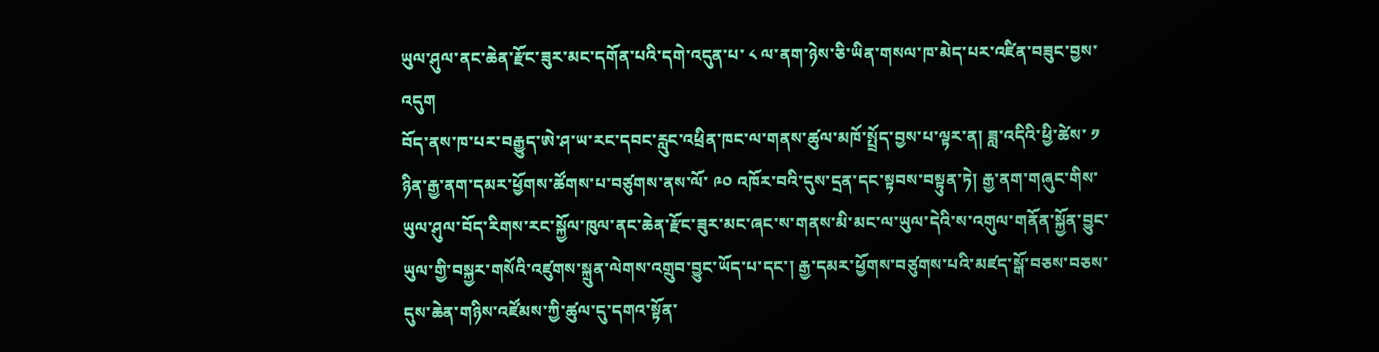ཡུལ་ཤུལ་ནང་ཆེན་རྫོང་ཟུར་མང་དགོན་པའི་དགེ་འདུན་པ་ ༨ ལ་ནག་ཉེས་ཅི་ཡིན་གསལ་ཁ་མེད་པར་འཛིན་བཟུང་བྱས་འདུག
བོད་ནས་ཁ་པར་བརྒྱུད་ཨེ་ཤ་ཡ་རང་དབང་རླུང་འཕྲིན་ཁང་ལ་གནས་ཚུལ་མཁོ་སྤྲོད་བྱས་པ་ལྟར་ན། ཟླ་འདིའི་ཕྱི་ཚེས་ ༡ ཉིན་རྒྱ་ནག་དམར་ཕྱོགས་ཚོགས་པ་བཙུགས་ནས་ལོ་ ༩༠ འཁོར་བའི་དུས་དྲན་དང་སྟབས་བསྟུན་ཏེ། རྒྱ་ནག་གཞུང་གིས་ཡུལ་ཤུལ་བོད་རིགས་རང་སྐྱོལ་ཁུལ་ནང་ཆེན་རྫོང་ཟུར་མང་ཞང་ས་གནས་མི་མང་ལ་ཡུལ་དེའི་ས་འགུལ་གནོན་སྐྱོན་བྱུང་ཡུལ་གྱི་བསྐྱར་གསོའི་འཛུགས་སྐྲུན་ལེགས་འགྲུབ་བྱུང་ཡོད་པ་དང་། རྒྱ་དམར་ཕྱོགས་བཙུགས་པའི་མཛད་སྒོ་བཅས་བཅས་དུས་ཆེན་གཉིས་འཛོམས་ཀྱི་ཚུལ་དུ་དགའ་སྟོན་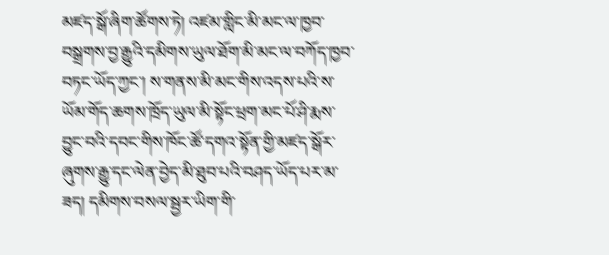མཛད་སྒོ་ཞིག་ཚོགས་ཏེ། འཛམ་གླིང་མི་མང་ལ་ཁྱབ་བསྒྲགས་བྱ་རྒྱུའི་དམིགས་ཡུལ་ཐོག་མི་མང་ལ་བཀོད་ཁྱབ་བཏང་ཡོད་ཀྱང་། ས་གནས་མི་མང་གིས་འདས་པའི་ས་ཡོམ་གོད་ཆགས་ཁྲོད་ཡུལ་མི་སྟོང་ཕྲག་མང་པོ་ཤི་རྨས་བྱུང་བའི་དབང་གིས་ཁོང་ཚོ་དགའ་སྟོན་གྱི་མཛད་སྒོར་ཞུགས་རྒྱུ་དང་ལེན་བྱེད་མི་ཐུབ་པའི་བཤད་ཡོད་པར་མ་ཟད། དམིགས་བསལ་སྦྱར་ཡིག་གི་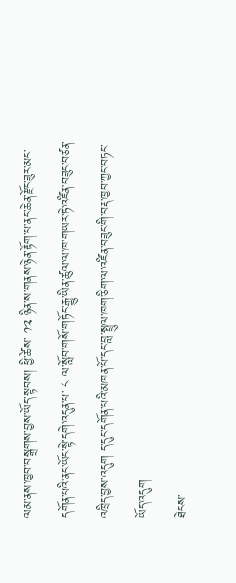ལམ་ནས་ཁྱབ་བསྒྲགས་བྱས་ཡོད་སྟབས། ཕྱི་ཚེས་ ༡༢ ཉིན་ས་གནས་ཉེན་རྟོག་པ་ནང་ཆེན་རྫོང་ཟུར་མང་དགོན་པའི་ནང་ཡོང་སྟེ་དགེ་འདུན་པ་ ༨ ལ་སློབ་གསོ་གཏོང་རྒྱུ་ཡིན་ཚུལ་ལ་ཁ་གཡར་ཏེ་འཛིན་བཟུང་བཙན་འཁྲིད་བྱས་འདུག ད་དུང་དགོན་པའི་མཁན་པོ་དང་བླ་སྤྲུལ་ཁག་ཅིག་ལ་འཛིན་བཟུང་གི་བརྡ་ཁྱབ་ཀྱང་བཏང་ཡོད་འདུག
ཐེངས་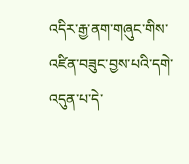འདིར་རྒྱ་ནག་གཞུང་གིས་འཛིན་བཟུང་བྱས་པའི་དགེ་འདུན་པ་དེ་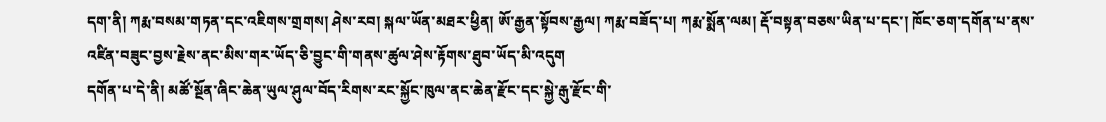དག་ནི། ཀརྨ་བསམ་གཏན་དང་འཇིགས་གྲགས། ཤེས་རབ། སྐལ་ཡོན་མཐར་ཕྱིན། ཨོ་རྒྱན་སྟོབས་རྒྱལ། ཀརྨ་བཟོད་པ། ཀརྨ་སྨོན་ལམ། རྡོ་བསྟན་བཅས་ཡིན་པ་དང་། ཁོང་ཅག་དགོན་པ་ནས་འཛིན་བཟུང་བྱས་རྗེས་ནང་མིས་གར་ཡོད་ཅི་བྱུང་གི་གནས་ཚུལ་ཤེས་རྟོགས་ཐུབ་ཡོད་མི་འདུག
དགོན་པ་དེ་ནི། མཚོ་སྔོན་ཞིང་ཆེན་ཡུལ་ཤུལ་བོད་རིགས་རང་སྐྱོང་ཁུལ་ནང་ཆེན་རྫོང་དང་སྐྱེ་རྒུ་རྫོང་གི་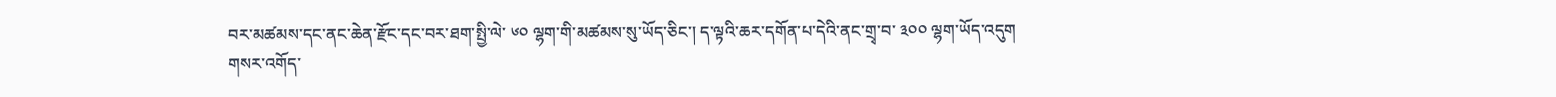བར་མཚམས་དང་ནང་ཆེན་རྫོང་དང་བར་ཐག་སྤྱི་ལེ་ ༦༠ ལྷག་གི་མཚམས་སུ་ཡོད་ཅིང་། ད་ལྟའི་ཆར་དགོན་པ་དེའི་ནང་གྲྭ་བ་ ༣༠༠ ལྷག་ཡོད་འདུག
གསར་འགོད་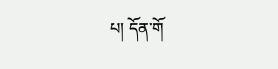པ། དོན་གོ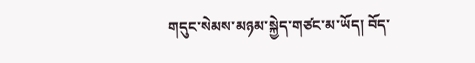གདུང་སེམས་མཉམ་སྐྱེད་གཙང་མ་ཡོད། བོད་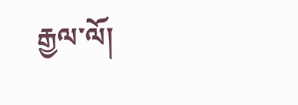རྒྱལ་ལོ།